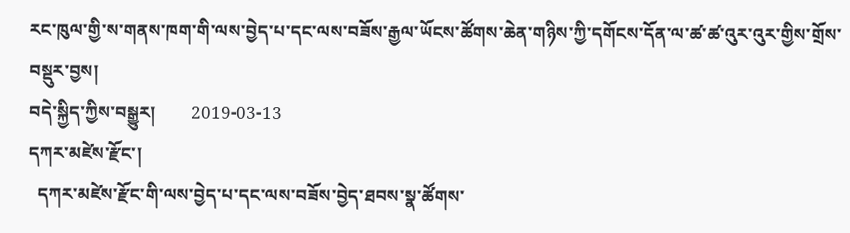རང་ཁུལ་གྱི་ས་གནས་ཁག་གི་ལས་བྱེད་པ་དང་ལས་བཟོས་རྒྱལ་ཡོངས་ཚོགས་ཆེན་གཉིས་ཀྱི་དགོངས་དོན་ལ་ཚ་ཚ་འུར་འུར་གྱིས་གྲོས་བསྡུར་བྱས།
བདེ་སྐྱིད་ཀྱིས་བསྒྱུར།        2019-03-13
དཀར་མཛེས་རྫོང་།
  དཀར་མཛེས་རྫོང་གི་ལས་བྱེད་པ་དང་ལས་བཟོས་བྱེད་ཐབས་སྣ་ཚོགས་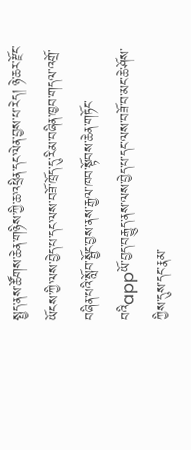སྤྱད་ནས་ཚོགས་ཆེན་གཉིས་ཀྱི་ཆ་འཕྲིན་དང་ལེན་བྱས་པ་རེད། ཉེ་ཆར་རྫོང་ཡོངས་ཀྱི་ལས་བྱེད་པ་དང་ལས་བཟོ་ཁྲོད་དུ་རིམ་བཞིན་ཁྱབ་གདལ་འགྲོ་བཞིན་པའི་སློབ་སྦྱོང་བྱས་ནས་རྒྱལ་ཁབ་སྟོབས་ཆེན་གཏོང་བའིappཡོ་བྱད་བརྒྱུད་ནས་ལས་བྱེད་པ་དང་ལས་བཟོ་བ་མང་ཆེ་ཤོས་ཀྱིས་དུས་དང་རྣམ་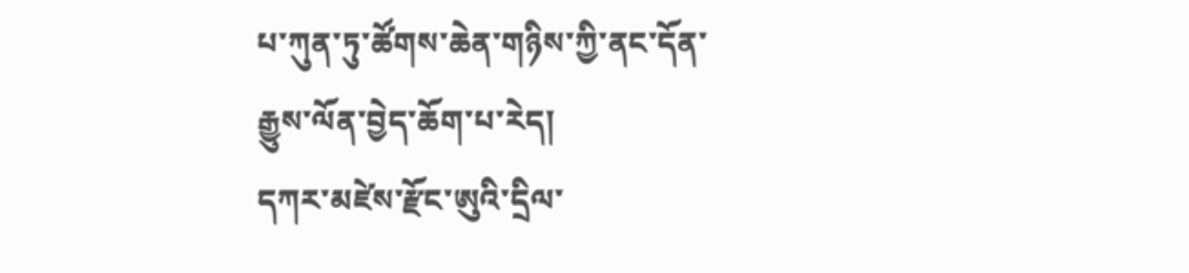པ་ཀུན་ཏུ་ཚོགས་ཆེན་གཉིས་ཀྱི་ནང་དོན་རྒྱུས་ལོན་བྱེད་ཆོག་པ་རེད།
དཀར་མཛེས་རྫོང་ཨུའི་དྲིལ་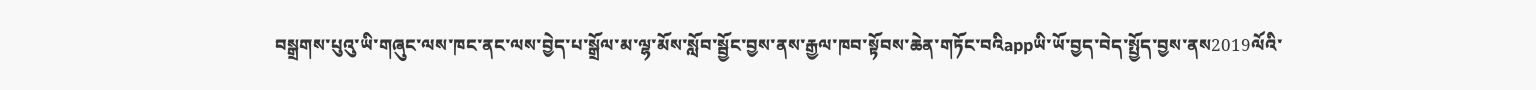བསྒྲགས་པུའུ་ཡི་གཞུང་ལས་ཁང་ནང་ལས་བྱེད་པ་སྒྲོལ་མ་ལྷ་མོས་སློབ་སྦྱོང་བྱས་ནས་རྒྱལ་ཁབ་སྟོབས་ཆེན་གཏོང་བའིappཡི་ཡོ་བྱད་བེད་སྤྱོད་བྱས་ནས2019ལོའི་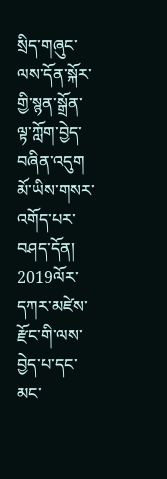སྲིད་གཞུང་ལས་དོན་སྐོར་གྱི་སྙན་སྒྲོན་ལྟ་ཀློག་བྱེད་བཞིན་འདུག མོ་ཡིས་གསར་འགོད་པར་བཤད་དོན། 2019ལོར་དཀར་མཛེས་རྫོང་གི་ལས་བྱེད་པ་དང་མང་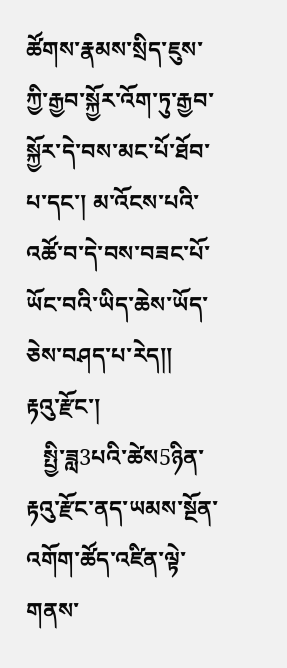ཚོགས་རྣམས་སྲིད་ཇུས་ཀྱི་རྒྱབ་སྐྱོར་འོག་ཏུ་རྒྱབ་སྐྱོར་དེ་བས་མང་པོ་ཐོབ་པ་དང་། མ་འོངས་པའི་འཚོ་བ་དེ་བས་བཟང་པོ་ཡོང་བའི་ཡིད་ཆེས་ཡོད་ཅེས་བཤད་པ་རེད།།
རྟའུ་རྫོང་།
   སྤྱི་ཟླ3པའི་ཚེས5ཉིན་རྟའུ་རྫོང་ནད་ཡམས་སྔོན་འགོག་ཚོད་འཛིན་ལྟེ་གནས་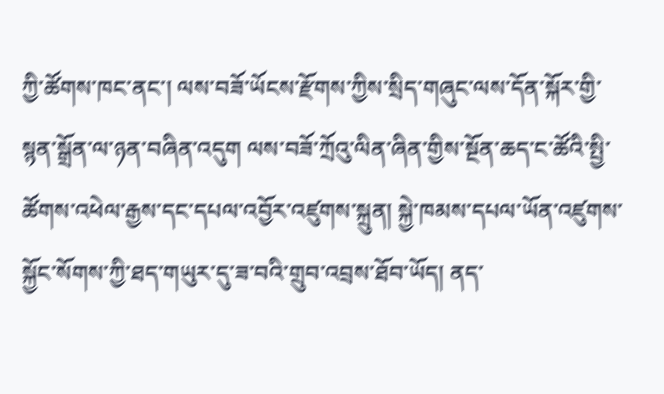ཀྱི་ཚོགས་ཁང་ནང་། ལས་བཟོ་ཡོངས་རྫོགས་ཀྱིས་སྲིད་གཞུང་ལས་དོན་སྐོར་གྱི་སྙན་སྒྲོན་ལ་ཉན་བཞིན་འདུག ལས་བཟོ་ཀྲོའུ་ལིན་ཞིན་གྱིས་སྔོན་ཆད་ང་ཚོའི་སྤྱི་ཚོགས་འཕེལ་རྒྱས་དང་དཔལ་འབྱོར་འཛུགས་སྐྲུན། སྐྱེ་ཁམས་དཔལ་ཡོན་འཛུགས་སྐྱོང་སོགས་ཀྱི་ཐད་གཡུར་དུ་ཟ་བའི་གྲུབ་འབྲས་ཐོབ་ཡོད། ནད་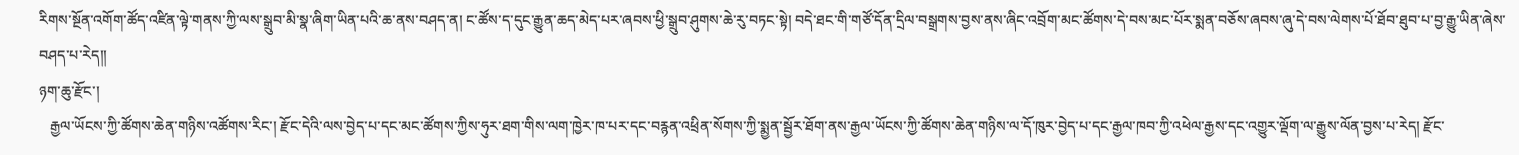རིགས་སྔོན་འགོག་ཚོད་འཛིན་ལྟེ་གནས་ཀྱི་ལས་སྒྲུབ་མི་སྣ་ཞིག་ཡིན་པའི་ཆ་ནས་བཤད་ན། ང་ཚོས་ད་དུང་རྒྱུན་ཆད་མེད་པར་ཞབས་ཕྱི་སྒྲུབ་ཤུགས་ཆེ་རུ་བཏང་སྟེ། བདེ་ཐང་གི་གཙོ་དོན་དྲིལ་བསྒྲགས་བྱས་ནས་ཞིང་འབྲོག་མང་ཚོགས་དེ་བས་མང་པོར་སྨན་བཅོས་ཞབས་ཞུ་དེ་བས་ལེགས་པོ་ཐོབ་ཐུབ་པ་བྱ་རྒྱུ་ཡིན་ཞེས་བཤད་པ་རེད།།
ཉག་ཆུ་རྫོང་།
   རྒྱལ་ཡོངས་ཀྱི་ཚོགས་ཆེན་གཉིས་འཚོགས་རིང་། རྫོང་དེའི་ལས་བྱེད་པ་དང་མང་ཚོགས་ཀྱིས་ཧུར་ཐག་གིས་ལག་ཁྱེར་ཁ་པར་དང་བརྙན་འཕྲིན་སོགས་ཀྱི་སྨྱན་སྦྱོར་ཐོག་ནས་རྒྱལ་ཡོངས་ཀྱི་ཚོགས་ཆེན་གཉིས་ལ་དོ་ཁུར་བྱེད་པ་དང་རྒྱལ་ཁབ་ཀྱི་འཕེལ་རྒྱས་དང་འགྱུར་ལྡོག་ལ་རྒྱུས་ལོན་བྱས་པ་རེད། རྫོང་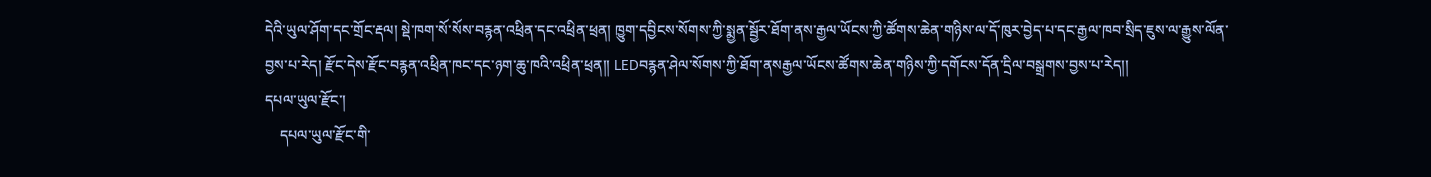དེའི་ཡུལ་ཤོག་དང་གྲོང་རྡལ། སྡེ་ཁག་སོ་སོས་བརྙན་འཕྲིན་དང་འཕྲིན་ཕྲན། ཁྱུག་དབྱིངས་སོགས་ཀྱི་སྨྱན་སྦྱོར་ཐོག་ནས་རྒྱལ་ཡོངས་ཀྱི་ཚོགས་ཆེན་གཉིས་ལ་དོ་ཁུར་བྱེད་པ་དང་རྒྱལ་ཁབ་སྲིད་ཇུས་ལ་རྒྱུས་ལོན་བྱས་པ་རེད། རྫོང་དེས་རྫོང་བརྙན་འཕྲིན་ཁང་དང་ཉག་ཆུ་ཁའི་འཕྲིན་ཕྲན།། LEDབརྙན་ཤེལ་སོགས་ཀྱི་ཐོག་ནསརྒྱལ་ཡོངས་ཚོགས་ཆེན་གཉིས་ཀྱི་དགོངས་དོན་དྲིལ་བསྒྲགས་བྱས་པ་རེད།།
དཔལ་ཡུལ་རྫོང་།
    དཔལ་ཡུལ་རྫོང་གི་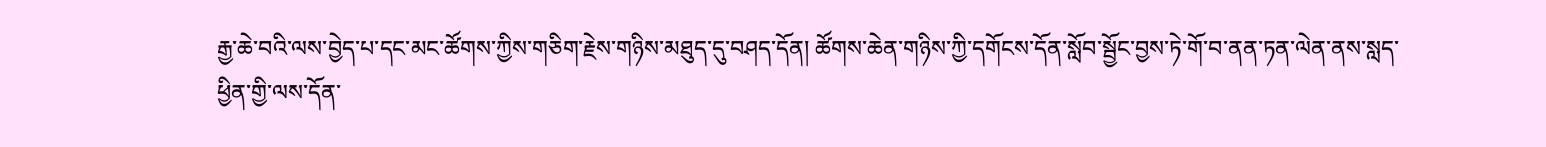རྒྱ་ཆེ་བའི་ལས་བྱེད་པ་དང་མང་ཚོགས་ཀྱིས་གཅིག་རྗེས་གཉིས་མཐུད་དུ་བཤད་དོན། ཚོགས་ཆེན་གཉིས་ཀྱི་དགོངས་དོན་སློབ་སྦྱོང་བྱས་ཏེ་གོ་བ་ནན་ཏན་ལེན་ནས་སླད་ཕྱིན་གྱི་ལས་དོན་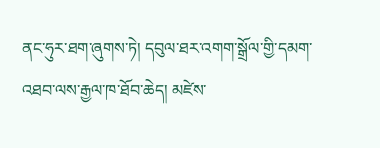ནང་ཧུར་ཐག་ཞུགས་ཏེ། དབུལ་ཐར་འགག་སྒྲོལ་གྱི་དམག་འཐབ་ལས་རྒྱལ་ཁ་ཐོབ་ཆེད། མཛེས་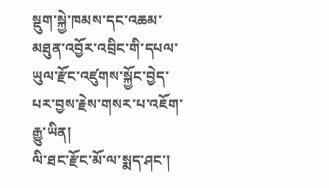སྡུག་སྐྱེ་ཁམས་དང་འཆམ་མཐུན་འབྱོར་འབྲིང་གི་དཔལ་ཡུལ་རྫོང་འཛུགས་སྐྱོང་བྱེད་པར་བྱས་རྗེས་གསར་པ་འཇོག་རྒྱུ་ཡིན།
ལི་ཐང་རྫོང་མོ་ལ་སྨད་ཤང་།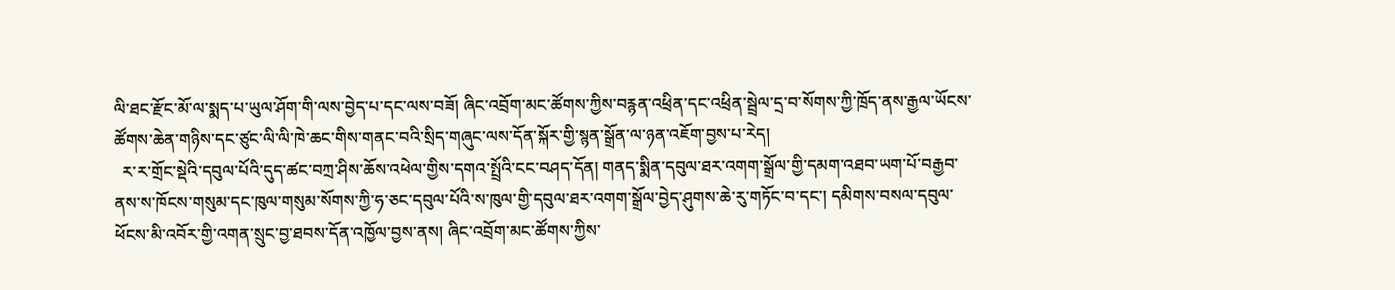ལི་ཐང་རྫོང་མོ་ལ་སྨད་པ་ཡུལ་ཤོག་གི་ལས་བྱེད་པ་དང་ལས་བཟོ། ཞིང་འབྲོག་མང་ཚོགས་ཀྱིས་བརྙན་འཕྲིན་དང་འཕྲིན་སྦྲེལ་དྲ་བ་སོགས་ཀྱི་ཁྲོད་ནས་རྒྱལ་ཡོངས་ཚོགས་ཆེན་གཉིས་དང་ཙུང་ལི་ལི་ཁེ་ཆང་གིས་གནང་བའི་སྲིད་གཞུང་ལས་དོན་སྐོར་གྱི་སྙན་སྒྲོན་ལ་ཉན་འཇོག་བྱས་པ་རེད།
  ར་ར་གྲོང་སྡེའི་དབུལ་པོའི་དུད་ཚང་བཀྲ་ཤིས་ཆོས་འཕེལ་གྱིས་དགའ་སྤྲོའི་ངང་བཤད་དོན། གནད་སྨིན་དབུལ་ཐར་འགག་སྒྲོལ་གྱི་དམག་འཐབ་ཡག་པོ་བརྒྱབ་ནས་ས་ཁོངས་གསུམ་དང་ཁུལ་གསུམ་སོགས་ཀྱི་ཧ་ཅང་དབུལ་པོའི་ས་ཁུལ་གྱི་དབུལ་ཐར་འགག་སྒྲོལ་བྱེད་ཤུགས་ཆེ་རུ་གཏོང་བ་དང་། དམིགས་བསལ་དབུལ་ཕོངས་མི་འབོར་གྱི་འགན་སྲུང་བྱ་ཐབས་དོན་འཁྱོལ་བྱས་ནས། ཞིང་འབྲོག་མང་ཚོགས་ཀྱིས་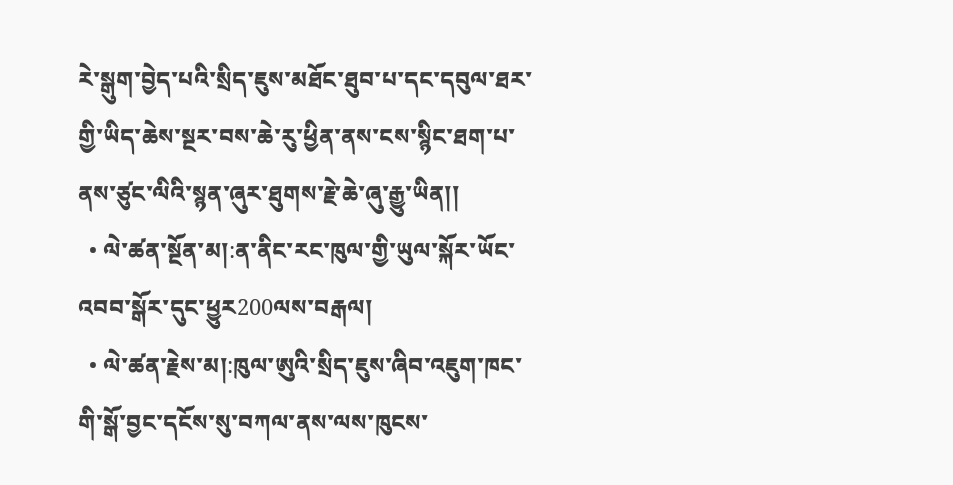རེ་སྒུག་བྱེད་པའི་སྲིད་ཇུས་མཐོང་ཐུབ་པ་དང་དབུལ་ཐར་གྱི་ཡིད་ཆེས་སྔར་བས་ཆེ་རུ་ཕྱིན་ནས་ངས་སྙིང་ཐག་པ་ནས་ཙུང་ལིའི་སྙན་ཞུར་ཐུགས་རྗེ་ཆེ་ཞུ་རྒྱུ་ཡིན།།
  • ལེ་ཚན་སྔོན་མ།:ན་ནིང་རང་ཁུལ་གྱི་ཡུལ་སྐོར་ཡོང་འབབ་སྒོར་དུང་ཕྱུར200ལས་བརྒལ།
  • ལེ་ཚན་རྗེས་མ།:ཁུལ་ཨུའི་སྲིད་ཇུས་ཞིབ་འཇུག་ཁང་གི་སྒོ་བྱང་དངོས་སུ་བཀལ་ནས་ལས་ཁུངས་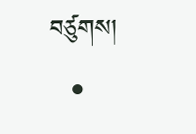བཙུགས།
  •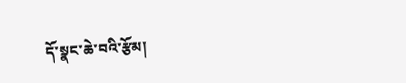དོ་སྣང་ཆེ་བའི་རྩོམ།